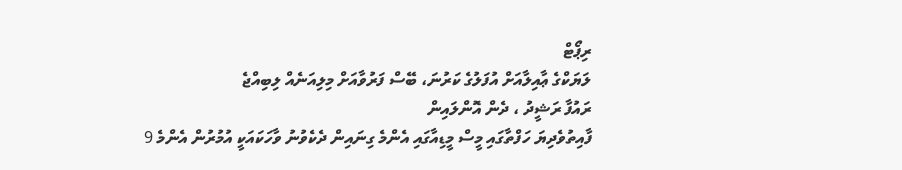ރިޕޯޓް
ލަޔަކްގެ ޢާއިލާއަށް އުފަލުގެ ކަރުނަ، ބޭސް ފަރުވާއަށް މިލިއަނެއް ލިބިއްޖެ
ރައުފާ ރަޝީދު ، ދެން އޮންލައިން
ފާއިތުވެދިޔަ ހަފްތާގައި މީސް މީޑިއާގައި އެންމެ ގިނައިން ދެކެވުނު ވާހަކައަކީ އުމުރުން އެންމެ 9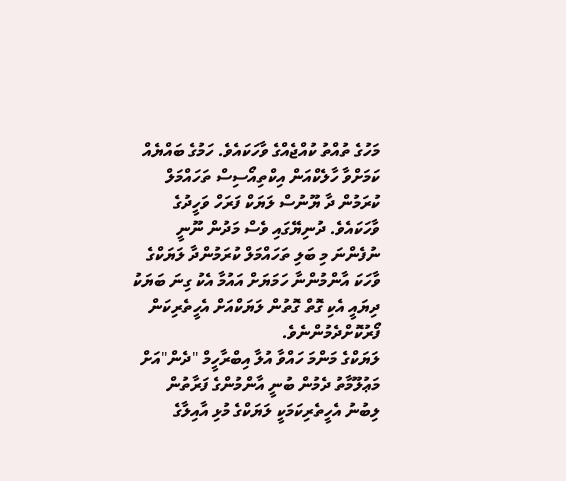މަހުގެ ތުއްތު ކުއްޖެއްގެ ވާހަކައެވެ. ހަމުގެ ބައްޔެއް ކަމަށްވާ ހާލެކްއަން އިކްތިއޯސިސް ތަހައްމަލް ކުރަމުން ދާ ޔޫނުސް ލަޔަކް ފަރަހް ވަހީދުގެ ވާހަކައެވެ. ދުނިޔޭގައި ވެސް މަދުން ނޫނީ ނުފެންނަ މި ބަލި ތަހައްމަލް ކުރަމުންދާ ލަޔަކްގެ ވާހަކަ އާންމުންނާ ހަމަޔަށް އައުމާ އެކު ގިނަ ބަޔަކު ދިޔައީ އެކި ގޮތް ގޮތުން ލަޔަކްއަށް އެހީތެރިކަން ފޯރުކޮށްދެމުންނެވެ.
ލަޔަކްގެ މަންމަ ހައްވާ އުލާ އިބްރާހީމް "ދެން"އަށް މަޢުލޫމާތު ދެމުން ބުނީ އާންމުންގެ ފަރާތުން ލިބުނު އެހީތެރިކަމަކީ ލަޔަކްގެ މުޅި އާއިލާގެ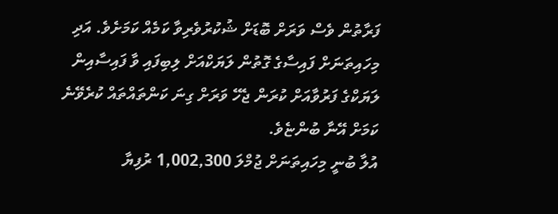ފަރާތުން ވެސް ވަރަށް ބޮޑަށް ޝުކުރުވެރިވާ ކަމެއް ކަމަށެވެ. އަދި މިހައިތަނަށް ފައިސާގެ ގޮތުން ލަޔަކްއަށް ލިބިފައި ވާ ފައިސާއިން ލަޔަކްގެ ފަރުވާއަށް ކުރަން ޖެހޭ ވަރަށް ގިނަ ކަންތައްތައް ކުރެވޭނެ ކަމަށް އޭނާ ބުންޏެވެ.
އުލާ ބުނީ މިހައިތަނަށް ޖުމްލަ 1,002,300 ރުފިޔާ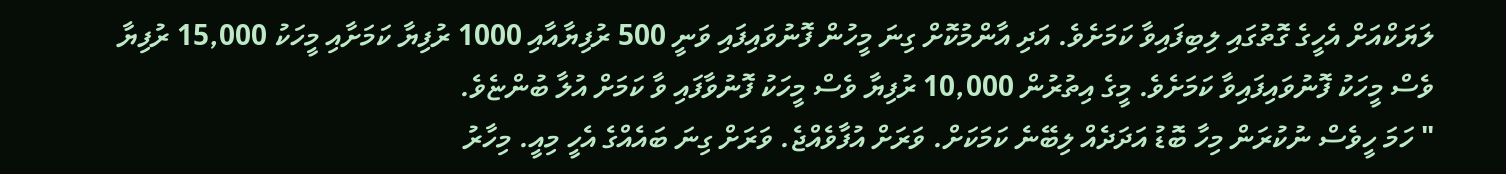ލަޔަކްއަށް އެހީގެ ގޮތުގައި ލިބިފައިވާ ކަމަށެވެ. އަދި އާންމުކޮށް ގިނަ މީހުން ފޮނުވައިފައި ވަނީ 500 ރުފިޔާއާއި 1000 ރުފިޔާ ކަމަށާއި މީހަކު 15,000 ރުފިޔާ ވެސް މީހަކު ފޮނުވައިފައިވާ ކަމަށެވެ. މީގެ އިތުރުން 10,000 ރުފިޔާ ވެސް މީހަކު ފޮނުވާފައި ވާ ކަމަށް އުލާ ބުންޏެވެ.
" ހަމަ ހީވެސް ނުކުރަން މިހާ ބޮޑު އަދަދެއް ލިބޭނެ ކަމަކަށް. ވަރަށް އުފާވެއްޖެ. ވަރަށް ގިނަ ބައެއްގެ އެހީ މިއީ. މިހާރު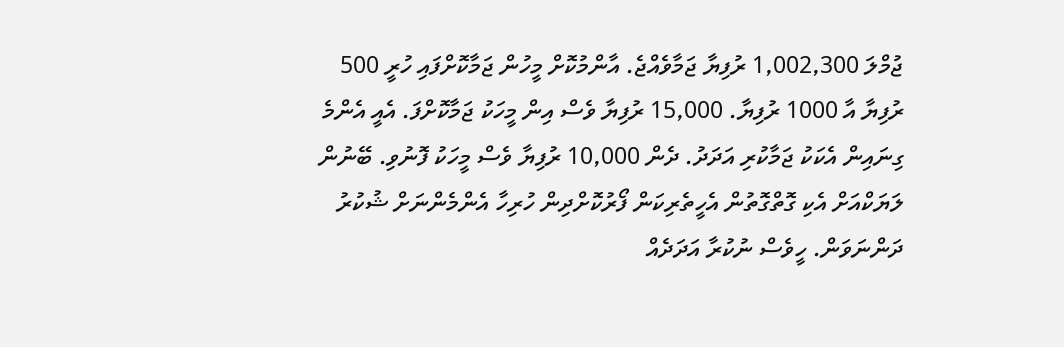ޖުމްލަ 1,002,300 ރުފިޔާ ޖަމާވެއްޖެ. އާންމުކޮށް މީހުން ޖަމާކޮށްފައި ހުރީ 500 ރުފިޔާ އާ 1000 ރުފިޔާ. 15,000 ރުފިޔާ ވެސް އިން މީހަކު ޖަމާކޮށްފަ. އެއީ އެންމެ ގިނައިން އެކަކު ޖަމާކުރި އަދަދު. ދެން 10,000 ރުފިޔާ ވެސް މީހަކު ފޮނުވި. ބޭނުން ލަޔަކްއަށް އެކި ގޮތްގޮތުން އެހީތެރިކަން ފޯރުކޮށްދިން ހުރިހާ އެންމެންނަށް ޝުކުރު ދަންނަވަން. ހީވެސް ނުކުރާ އަދަދެއް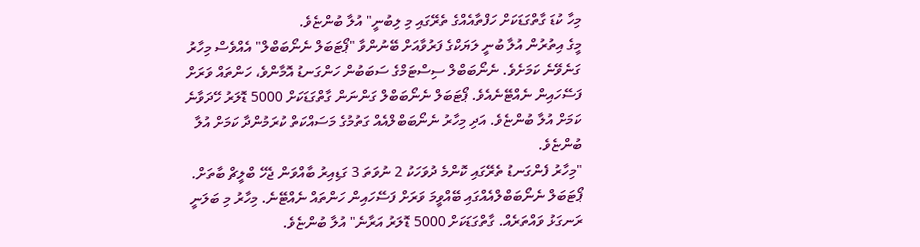މިހާ ކުޑަ ގާތްގަޑަކަށް ހަފްތާއެއްގެ ތެރޭގައި މި ލިބުނީ" އުލާ ބުންޏެވެ.
މީގެ އިތުރުން އުލާ ބުނީ ލަޔަކްގެ ފަރުވާއަށް ބޭނުންވާ "ޕޯޓަބަލް ނެނޯބަބްލް" އެއްވެސް މިހާރު ގަނެވޭނެ ކަމަށެވެ. ނެނޯބަބްލް ސިސްޓަމްގެ ސަބަބުން ހަންގަނޑު އޮމާންވެ، ހަންތައް ވަރަށް ފަސޭހައިން ނެއްޓޭނެއެވެ. ޕޯޓަބަލް ނެނޯބަބްލް ގަންނަން ގާތްގަޑަކަށް 5000 ޑޮލަރު ހޭދަވާނެ ކަމަށް އުލާ ބުންޏެވެ. އަދި މިހާރު ނެނޯބަބްލްއެއް ގަތުމުގެ މަސައްކަތް ކުރަމުންދާ ކަމަށް އުލާ ބުންޏެވެ.
"މިހާރު ފެންގަނޑު ތެރޭގައި ކޮންމެ ދުވަހަކު 2 ނުވަތަ 3 ގަޑިއިރު ބާއްވަން ޖެހޭ ބްލީޗް ބާތަށް. ޕޯޓަބަލް ނެނޯބަބްލްއެއްގައި ބޭއްވީމަ ވަރަށް ފަސޭހައިން ހަންތައް ނެއްޓޭނެ. މިހާރު މި ބަލަނީ ރަނގަޅު ވައްތަރެއް. ގާތްގަޑަކަށް 5000 ޑޮލަރު އަރާނެ" އުލާ ބުންޏެވެ.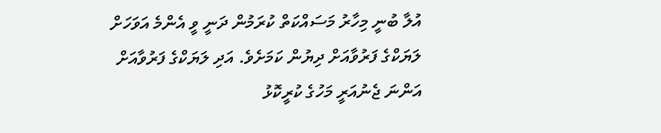އުލާ ބުނީ މިހާރު މަސައްކަތް ކުރަމުން ދަނީ ވީ އެންމެ އަވަހަށް ލަޔަކްގެ ފަރުވާއަށް ދިޔުން ކަމަށެވެ. އަދި ލަޔަކްގެ ފަރުވާއަށް އަންނަ ޖެނުއަރީ މަހުގެ ކުރީކޮޅު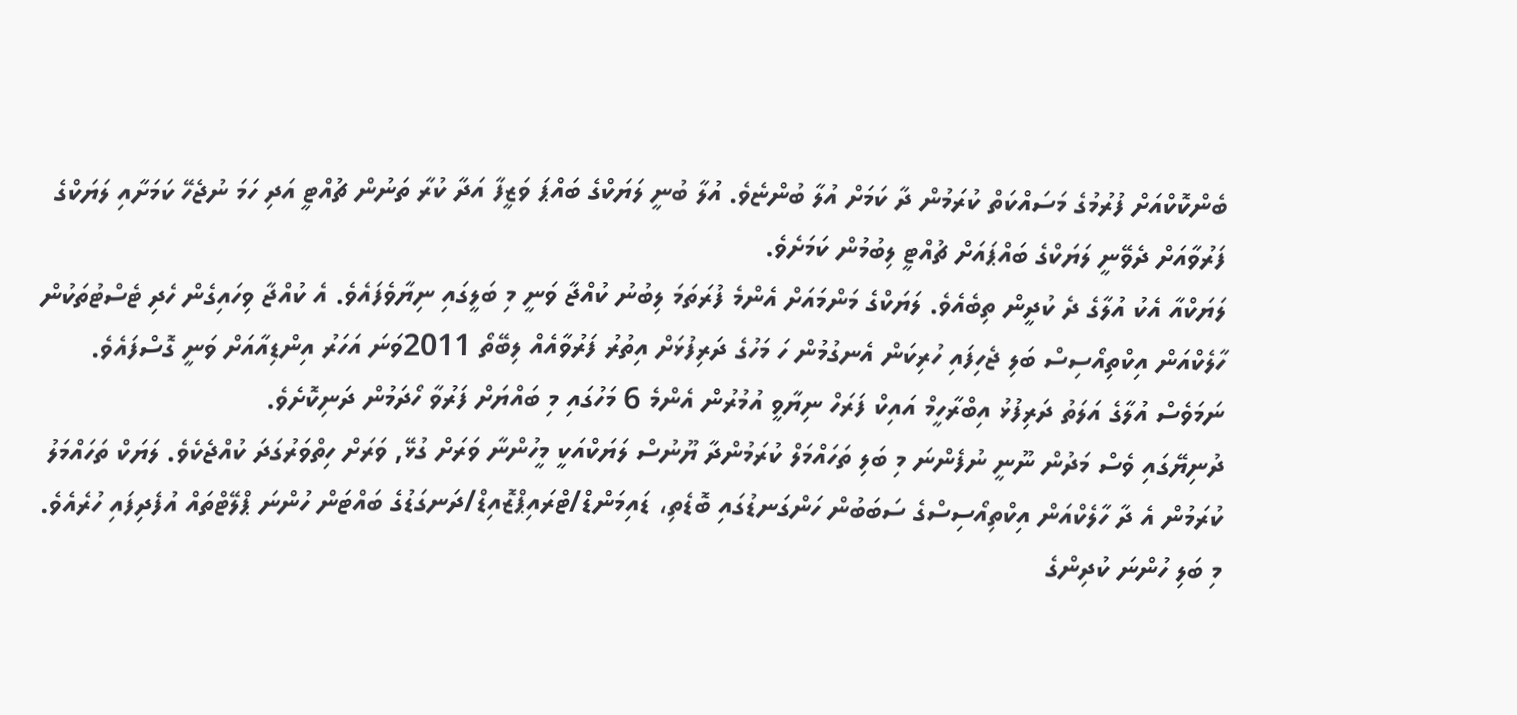ބެންކޮކްއަށް ފުރުމުގެ މަސައްކަތް ކުރަމުން ދާ ކަމަށް އުލާ ބުންޏެވެ. އުލާ ބުނީ ލަޔަކްގެ ބައްޕަ ވަޒީފާ އަދާ ކުރާ ތަނުން ޗުއްޓީ އަދި ހަމަ ނުޖެހޭ ކަމަށާއި ލަޔަކްގެ ފަރުވާއަށް ދެވޭނީ ލަޔަކްގެ ބައްޕައަށް ޗުއްޓީ ލިބުމުން ކަމަށެވެ.
ލަޔަކްއާ އެކު އުލާގެ ދެ ކުދީން ތިބެއެވެ. ލަޔަކްގެ މަންމައަށް އެންމެ ފުރަތަމަ ލިބުނު ކުއްޖާ ވަނީ މި ބަލީގައި ނިޔާވެފައެވެ. އެ ކުއްޖާ ވިހައިގެން ހެދި ޓެސްޓުތަކުން ހާލެކްއަން އިކްތިއޯސިސް ބަލި ޖެހިފައި ހުރިކަން އެނގުމުން ހަ މަހުގެ ދަރިފުޅަށް އިތުރު ފަރުވާއެއް ލިބޭތޯ 2011ވަނަ އަހަރު އިންޑިއާއަށް ވަނީ ގޮސްފައެވެ. ނަމަވެސް އުލާގެ އަލަތު ދަރިފުޅު އިބްރާހީމް އައިކް ފަރަހް ނިޔާވީ އުމުރުން އެންމެ 6 މަހުގައި މި ބައްޔަށް ފަރުވާ ހޯދަމުން ދަނިކޮށެވެ.
ދުނިޔޭގައި ވެސް މަދުން ނޫނީ ނުފެންނަ މި ބަލި ތަހައްމަލް ކުރަމުންދާ ޔޫނުސް ލަޔަކްއަކީ މީހުންނާ ވަރަށް ގުޅޭ, ވަރަށް ހިތްވަރުގަދަ ކުއްޖެކެވެ. ލަޔަކް ތަހައްމަލު ކުރަމުން އެ ދާ ހާލެކްއަން އިކްތިއޯސިސްގެ ސަބަބުން ހަންގަނޑުގައި ބޮޑެތި، ޑައިމަންޑް/ޓްރައިޕްޒޮއިޑް/ދަނގަޑުގެ ބައްޓަން ހުންނަ ޕްލޭޓްތައް އުފެދިފައި ހުރެއެވެ. މި ބަލި ހުންނަ ކުދިންގެ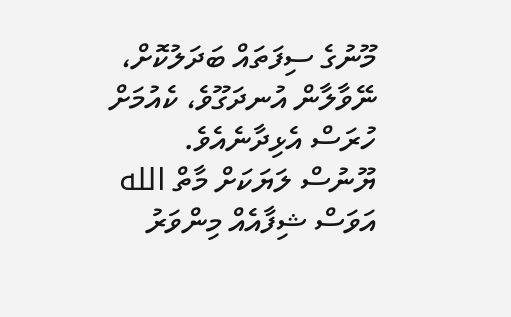މޫނުގެ ސިފަތައް ބަދަލުކޮށް، ނޭވާލާން އުނދަގޫވެ، ކެއުމަށް ހުރަސް އެޅިދާނެއެވެ.
ޔޫނުސް ލަޔަކަށް މާތް الله އަވަސް ޝިފާއެއް މިންވަރު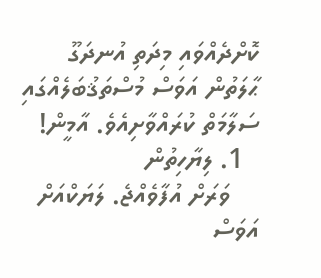ކޮށްދެއްވައި މިދަތި އުނދަގޫ ޙާލަތުން އަވަސް މުސްތަޤުބަލެއްގައި ސަލާމަތް ކުރައްވާށިއެވެ. އާމީން!
  1. ލިޔާހިތުން
    ވަރަށް އުފާވެއްޖެ. ލަޔަކްއަށް އަވަސް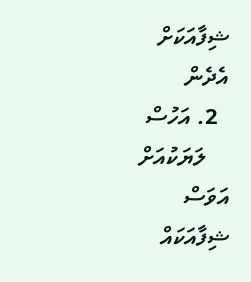ޝިފާއަކަށް އެދެން
  2. އަހުސް
    ލަޔަކުއަށް އަވަސް ޝިފާއަކައް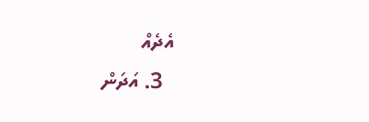އެދެއް
  3. އަދަން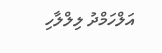އަލްހަމްދު ލިލްލާހި